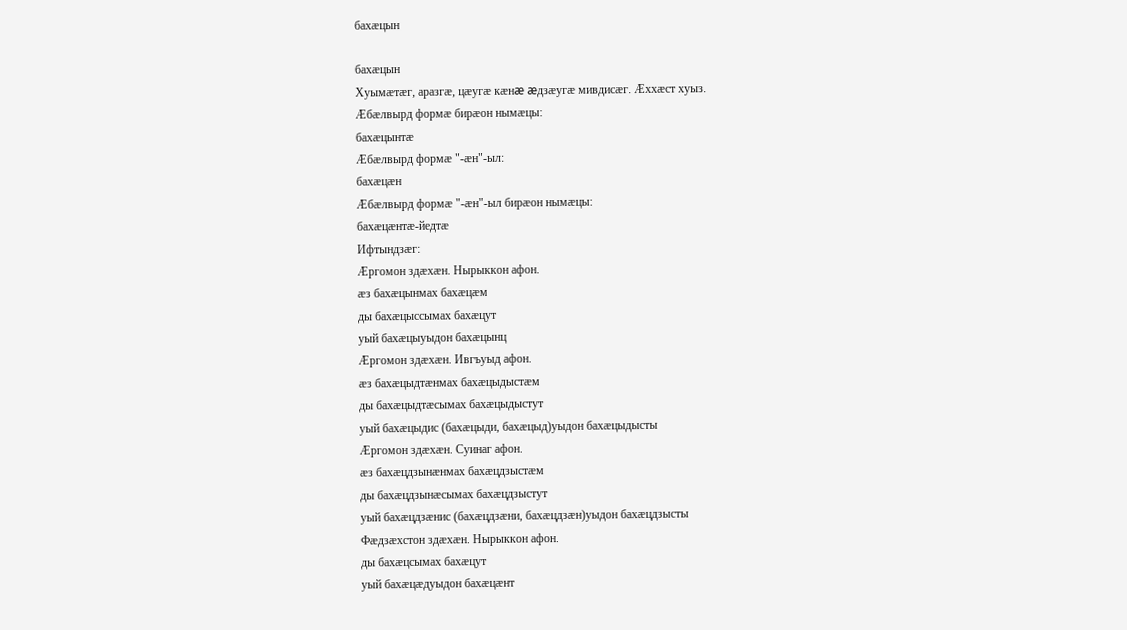бахæцын

бахæцын
Хуымæтæг, аразгæ, цæугæ кæнæ æдзæугæ мивдисæг. Æххæст хуыз.
Æбæлвырд формæ бирæон нымæцы:
бахæцынтæ
Æбæлвырд формæ "-æн"-ыл:
бахæцæн
Æбæлвырд формæ "-æн"-ыл бирæон нымæцы:
бахæцæнтæ-йедтæ
Ифтындзæг:
Æргомон здæхæн. Нырыккон афон.
æз бахæцынмах бахæцæм
ды бахæцыссымах бахæцут
уый бахæцыуыдон бахæцынц
Æргомон здæхæн. Ивгъуыд афон.
æз бахæцыдтæнмах бахæцыдыстæм
ды бахæцыдтæсымах бахæцыдыстут
уый бахæцыдис (бахæцыди, бахæцыд)уыдон бахæцыдысты
Æргомон здæхæн. Суинаг афон.
æз бахæцдзынæнмах бахæцдзыстæм
ды бахæцдзынæсымах бахæцдзыстут
уый бахæцдзæнис (бахæцдзæни, бахæцдзæн)уыдон бахæцдзысты
Фæдзæхстон здæхæн. Нырыккон афон.
ды бахæцсымах бахæцут
уый бахæцæдуыдон бахæцæнт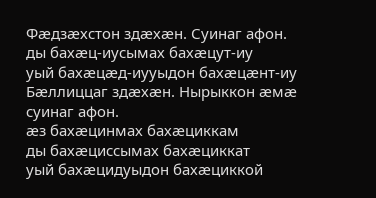Фæдзæхстон здæхæн. Суинаг афон.
ды бахæц-иусымах бахæцут-иу
уый бахæцæд-иууыдон бахæцæнт-иу
Бæллиццаг здæхæн. Нырыккон æмæ суинаг афон.
æз бахæцинмах бахæциккам
ды бахæциссымах бахæциккат
уый бахæцидуыдон бахæциккой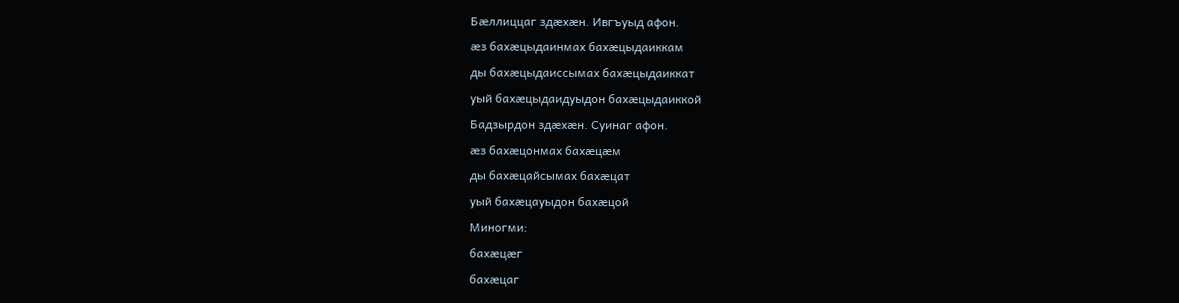Бæллиццаг здæхæн. Ивгъуыд афон.
æз бахæцыдаинмах бахæцыдаиккам
ды бахæцыдаиссымах бахæцыдаиккат
уый бахæцыдаидуыдон бахæцыдаиккой
Бадзырдон здæхæн. Суинаг афон.
æз бахæцонмах бахæцæм
ды бахæцайсымах бахæцат
уый бахæцауыдон бахæцой
Миногми:
бахæцæг
бахæцаг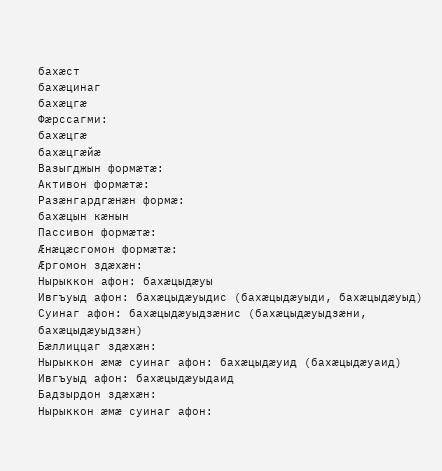бахæст
бахæцинаг
бахæцгæ
Фæрссагми:
бахæцгæ
бахæцгæйæ
Вазыгджын формæтæ:
Активон формæтæ:
Разæнгардгæнæн формæ:
бахæцын кæнын
Пассивон формæтæ:
Æнæцæсгомон формæтæ:
Æргомон здæхæн:
Нырыккон афон: бахæцыдæуы
Ивгъуыд афон: бахæцыдæуыдис (бахæцыдæуыди, бахæцыдæуыд)
Суинаг афон: бахæцыдæуыдзæнис (бахæцыдæуыдзæни, бахæцыдæуыдзæн)
Бæллиццаг здæхæн:
Нырыккон æмæ суинаг афон: бахæцыдæуид (бахæцыдæуаид)
Ивгъуыд афон: бахæцыдæуыдаид
Бадзырдон здæхæн:
Нырыккон æмæ суинаг афон: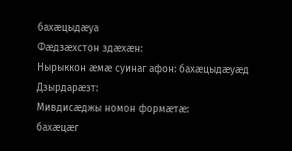бахæцыдæуа
Фæдзæхстон здæхæн:
Нырыккон æмæ суинаг афон: бахæцыдæуæд
Дзырдарæзт:
Мивдисæджы номон формæтæ:
бахæцæг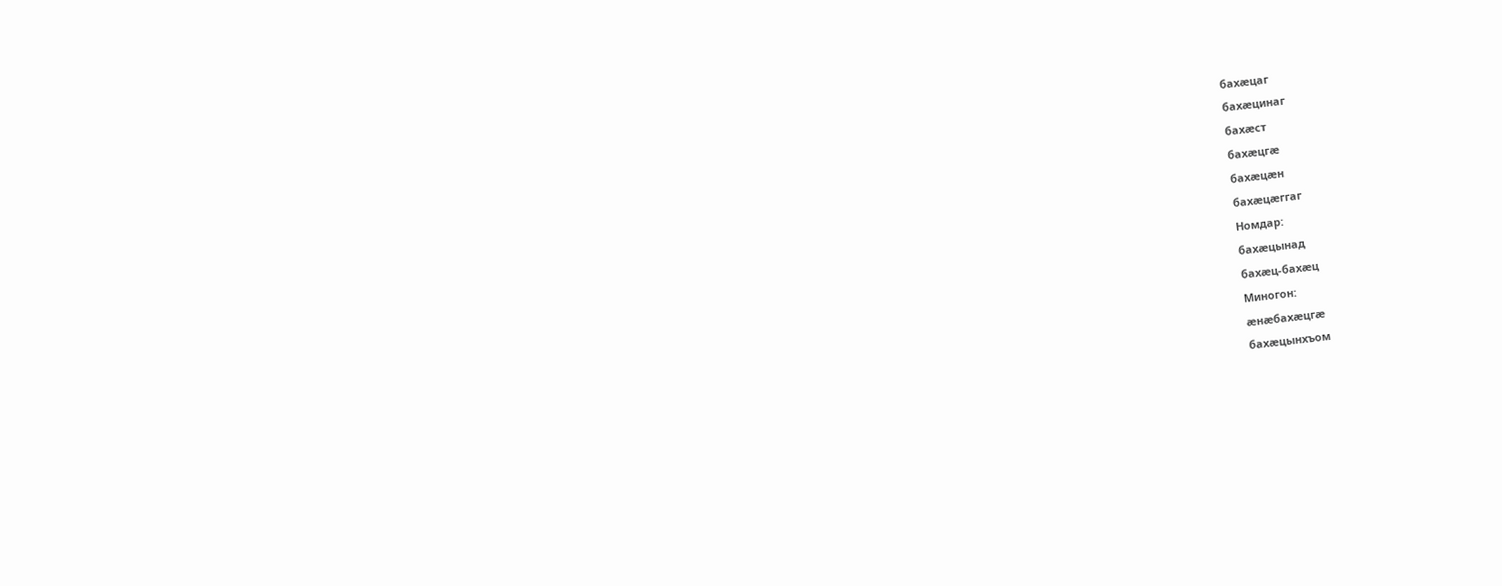бахæцаг
бахæцинаг
бахæст
бахæцгæ
бахæцæн
бахæцæггаг
Номдар:
бахæцынад
бахæц-бахæц
Миногон:
æнæбахæцгæ
бахæцынхъом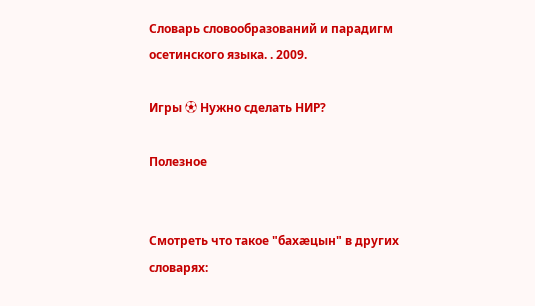Словарь словообразований и парадигм осетинского языка. . 2009.

Игры ⚽ Нужно сделать НИР?

Полезное


Смотреть что такое "бахæцын" в других словарях: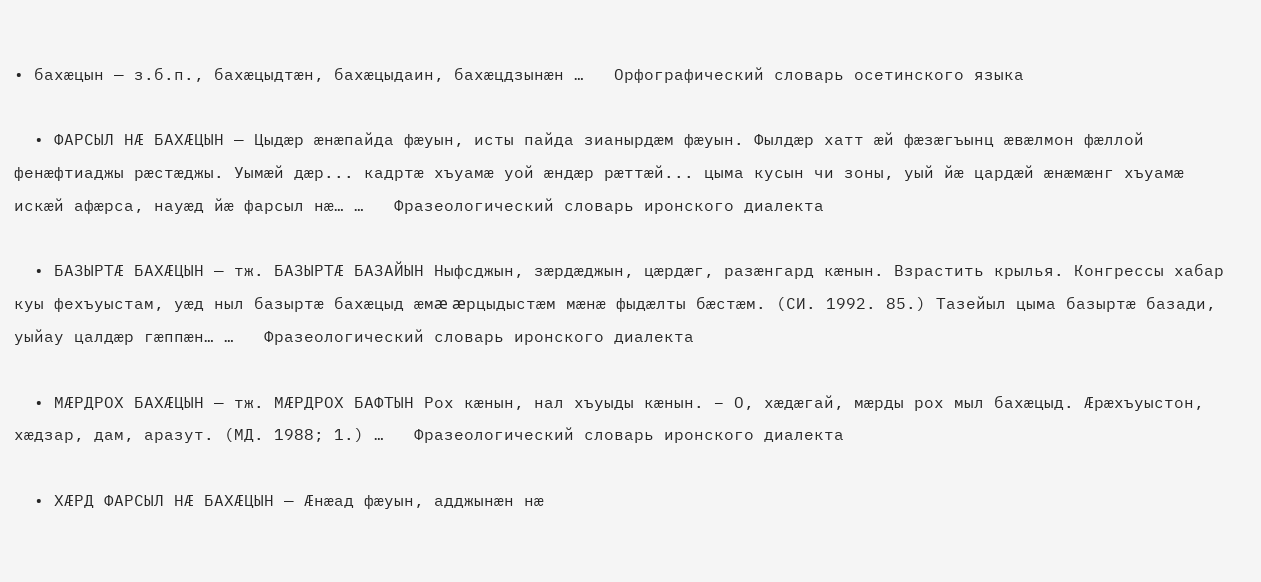• бахæцын — з.б.п., бахæцыдтæн, бахæцыдаин, бахæцдзынæн …   Орфографический словарь осетинского языка

  • ФАРСЫЛ НÆ БАХÆЦЫН — Цыдæр æнæпайда фæуын, исты пайда зианырдæм фæуын. Фылдæр хатт æй фæзæгъынц æвæлмон фæллой фенæфтиаджы рæстæджы. Уымæй дæр... кадртæ хъуамæ уой æндæр рæттæй... цыма кусын чи зоны, уый йæ цардæй æнæмæнг хъуамæ искæй афæрса, науæд йæ фарсыл нæ… …   Фразеологический словарь иронского диалекта

  • БАЗЫРТÆ БАХÆЦЫН — тж. БАЗЫРТÆ БАЗАЙЫН Ныфсджын, зæрдæджын, цæрдæг, разæнгард кæнын. Взрастить крылья. Конгрессы хабар куы фехъуыстам, уæд ныл базыртæ бахæцыд æмæ æрцыдыстæм мæнæ фыдæлты бæстæм. (СИ. 1992. 85.) Тазейыл цыма базыртæ базади, уыйау цалдæр гæппæн… …   Фразеологический словарь иронского диалекта

  • МÆРДРОХ БАХÆЦЫН — тж. МÆРДРОХ БАФТЫН Рох кæнын, нал хъуыды кæнын. – О, хæдæгай, мæрды рох мыл бахæцыд. Æрæхъуыстон, хæдзар, дам, аразут. (МД. 1988; 1.) …   Фразеологический словарь иронского диалекта

  • ХÆРД ФАРСЫЛ НÆ БАХÆЦЫН — Æнæад фæуын, адджынæн нæ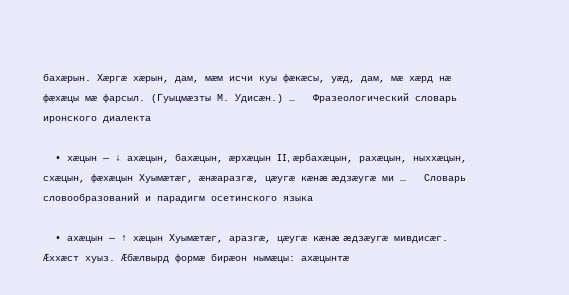бахæрын. Хæргæ хæрын, дам, мæм исчи куы фæкæсы, уæд, дам, мæ хæрд нæ фæхæцы мæ фарсыл. (Гуыцмæзты М. Удисæн.) …   Фразеологический словарь иронского диалекта

  • хæцын — ↓ ахæцын, бахæцын, æрхæцын II, æрбахæцын, рахæцын, ныххæцын, схæцын, фæхæцын Хуымæтæг, æнæаразгæ, цæугæ кæнæ æдзæугæ ми …   Словарь словообразований и парадигм осетинского языка

  • ахæцын — ↑ хæцын Хуымæтæг, аразгæ, цæугæ кæнæ æдзæугæ мивдисæг. Æххæст хуыз. Æбæлвырд формæ бирæон нымæцы: ахæцынтæ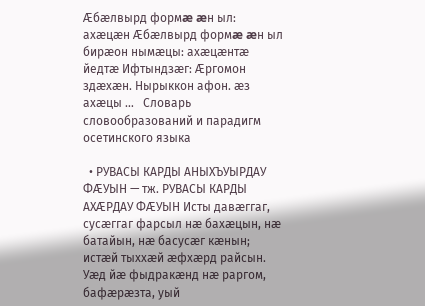Æбæлвырд формæ æн ыл: ахæцæн Æбæлвырд формæ æн ыл бирæон нымæцы: ахæцæнтæ йедтæ Ифтындзæг: Æргомон здæхæн. Нырыккон афон. æз ахæцы …   Словарь словообразований и парадигм осетинского языка

  • РУВАСЫ КАРДЫ АНЫХЪУЫРДАУ ФÆУЫН — тж. РУВАСЫ КАРДЫ АХÆРДАУ ФÆУЫН Исты давæггаг, сусæггаг фарсыл нæ бахæцын, нæ батайын, нæ басусæг кæнын; истæй тыххæй æфхæрд райсын. Уæд йæ фыдракæнд нæ раргом, бафæрæзта, уый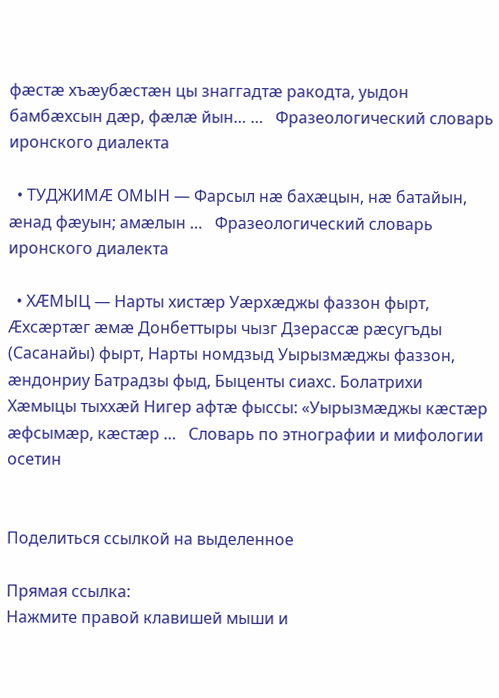фæстæ хъæубæстæн цы знаггадтæ ракодта, уыдон бамбæхсын дæр, фæлæ йын… …   Фразеологический словарь иронского диалекта

  • ТУДЖИМÆ ОМЫН — Фарсыл нæ бахæцын, нæ батайын, æнад фæуын; амæлын …   Фразеологический словарь иронского диалекта

  • ХÆМЫЦ — Нарты хистæр Уæрхæджы фаззон фырт, Æхсæртæг æмæ Донбеттыры чызг Дзерассæ рæсугъды (Сасанайы) фырт, Нарты номдзыд Уырызмæджы фаззон, æндонриу Батрадзы фыд, Быценты сиахс. Болатрихи Хæмыцы тыххæй Нигер афтæ фыссы: «Уырызмæджы кæстæр æфсымæр, кæстæр …   Словарь по этнографии и мифологии осетин


Поделиться ссылкой на выделенное

Прямая ссылка:
Нажмите правой клавишей мыши и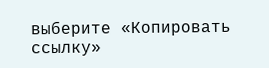выберите «Копировать ссылку»